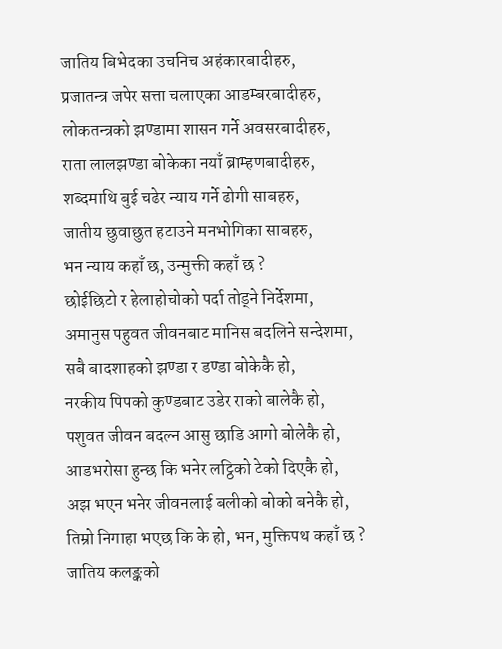जातिय बिभेदका उचनिच अहंकारबादीहरु,
प्रजातन्त्र जपेर सत्ता चलाएका आडम्बरबादीहरु,
लोकतन्त्रको झण्डामा शासन गर्ने अवसरबादीहरु,
राता लालझण्डा बोकेका नयाँ ब्राम्हणबादीहरु,
शब्दमाथि बुई चढेर न्याय गर्ने ढोगी साबहरु,
जातीय छुवाछुत हटाउने मनभोगिका साबहरु,
भन न्याय कहाँ छ, उन्मुक्ती कहाँ छ ?
छोईछिटो र हेलाहोचोको पर्दा तोड्ने निर्देशमा,
अमानुस पहुवत जीवनबाट मानिस बदलिने सन्देशमा,
सबै बादशाहको झण्डा र डण्डा बोकेकै हो,
नरकीय पिपको कुण्डबाट उडेर राको बालेकै हो,
पशुवत जीवन बदल्न आसु छाडि आगो बोलेकै हो,
आडभरोसा हुन्छ कि भनेर लट्ठिको टेको दिएकै हो,
अझ भएन भनेर जीवनलाई बलीको बोको बनेकै हो,
तिम्रो निगाहा भएछ कि के हो, भन, मुक्तिपथ कहाँ छ ?
जातिय कलङ्कको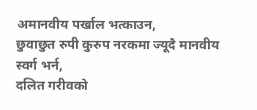अमानवीय पर्खाल भत्काउन,
छुवाछुत रुपी कुरुप नरकमा ज्यूदै मानवीय स्वर्ग भर्न,
दलित गरीवको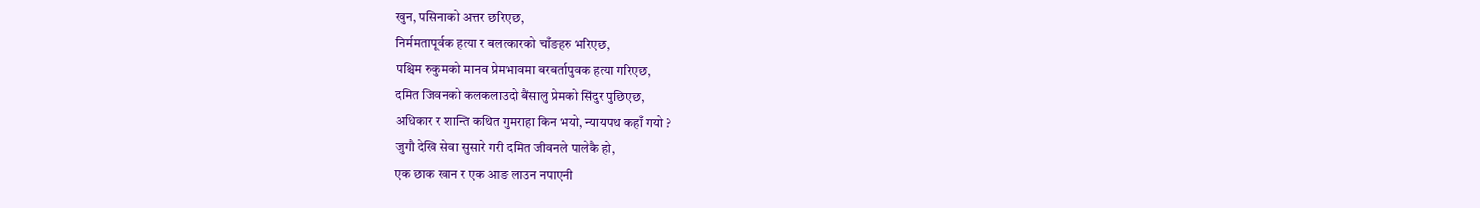खुन, पसिनाको अत्तर छरिएछ,
निर्ममतापूर्वक हत्या र बलत्कारको चाँङहरु भरिएछ,
पश्चिम रुकुमको मानव प्रेमभावमा बरबर्तापुवक हत्या गरिएछ,
दमित जिवनको कलकलाउदो बैंसालु प्रेमको सिंदुर पुछिएछ,
अधिकार र शान्ति कथित गुमराहा किन भयो, न्यायपथ कहाँ गयो ?
जुगौ देखि सेवा सुसारे गरी दमित जीवनले पालेकै हो,
एक छाक खान र एक आङ लाउन नपाएनी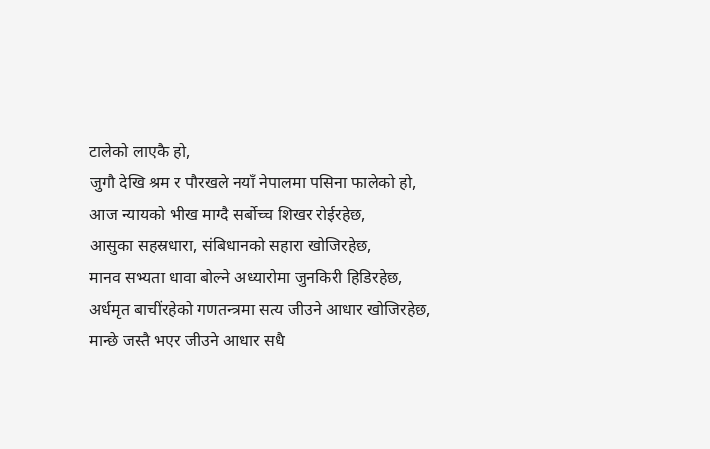टालेको लाएकै हो,
जुगौ देखि श्रम र पौरखले नयाँ नेपालमा पसिना फालेको हो,
आज न्यायको भीख माग्दै सर्बोच्च शिखर रोईरहेछ,
आसुका सहस्रधारा, संबिधानको सहारा खोजिरहेछ,
मानव सभ्यता धावा बोल्ने अध्यारोमा जुनकिरी हिडिरहेछ,
अर्धमृत बाचींरहेको गणतन्त्रमा सत्य जीउने आधार खोजिरहेछ,
मान्छे जस्तै भएर जीउने आधार सधै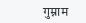गुम्नाम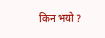किन भयो ?